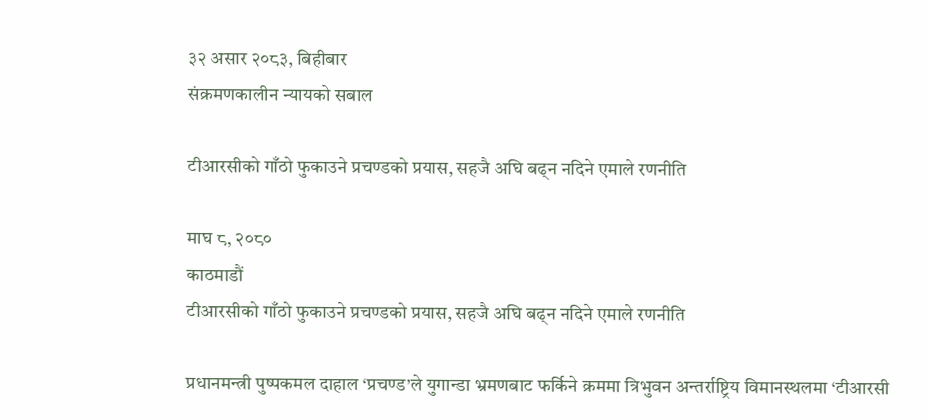३२ असार २०८३, बिहीबार
संक्रमणकालीन न्यायको सबाल

टीआरसीको गाँठो फुकाउने प्रचण्डको प्रयास, सहजै अघि बढ्न नदिने एमाले रणनीति

माघ ८, २०८०
काठमाडौं
टीआरसीको गाँठो फुकाउने प्रचण्डको प्रयास, सहजै अघि बढ्न नदिने एमाले रणनीति

प्रधानमन्त्री पुष्पकमल दाहाल ‘प्रचण्ड’ले युगान्डा भ्रमणबाट फर्किने क्रममा त्रिभुवन अन्तर्राष्ट्रिय विमानस्थलमा ‘टीआरसी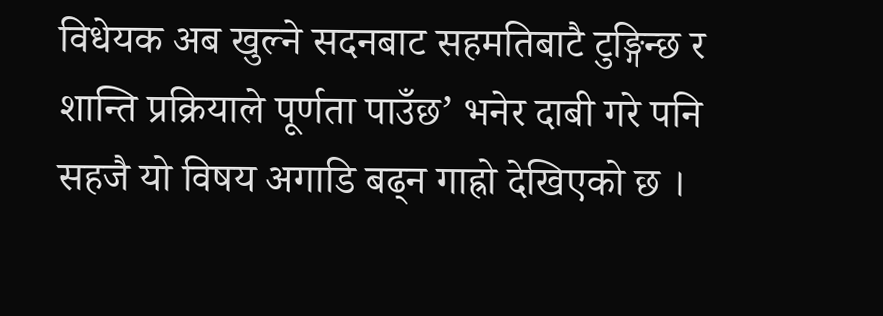विधेयक अब खुल्ने सदनबाट सहमतिबाटै टुङ्गिन्छ र शान्ति प्रक्रियाले पूर्णता पाउँछ’ भनेर दाबी गरे पनि सहजै यो विषय अगाडि बढ्न गाह्रो देखिएको छ ।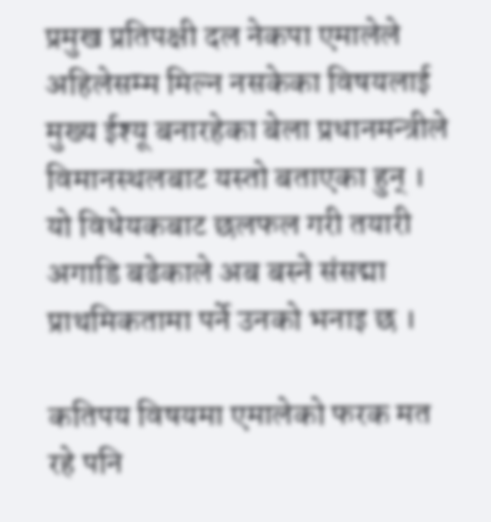प्रमुख प्रतिपक्षी दल नेकपा एमालेले अहिलेसम्म मिल्न नसकेका विषयलाई मुख्य ईश्यू बनारहेका बेला प्रधानमन्त्रीले विमानस्थलबाट यस्तो बताएका हुन् । यो विधेयकबाट छलफल गरी तयारी अगाडि बढेकाले अब बस्ने संसद्मा प्राथमिकतामा पर्ने उनको भनाइ छ ।

कतिपय विषयमा एमालेको फरक मत रहे पनि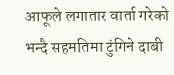आफूले लगातार वार्ता गरेको भन्दै सहमतिमा टुंगिने दाबी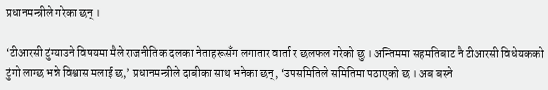प्रधानमन्त्रीले गरेका छन् ।

‘टीआरसी टुंग्याउने विषयमा मैले राजनीतिक दलका नेताहरूसँग लगातार वार्ता र छलफल गरेको छु । अन्तिममा सहमतिबाट नै टीआरसी विधेयकको टुंगो लाग्छ भन्ने विश्वास मलाई छ,’ प्रधानमन्त्रीले दाबीका साथ भनेका छन्, ‘उपसमितिले समितिमा पठाएको छ । अब बस्ने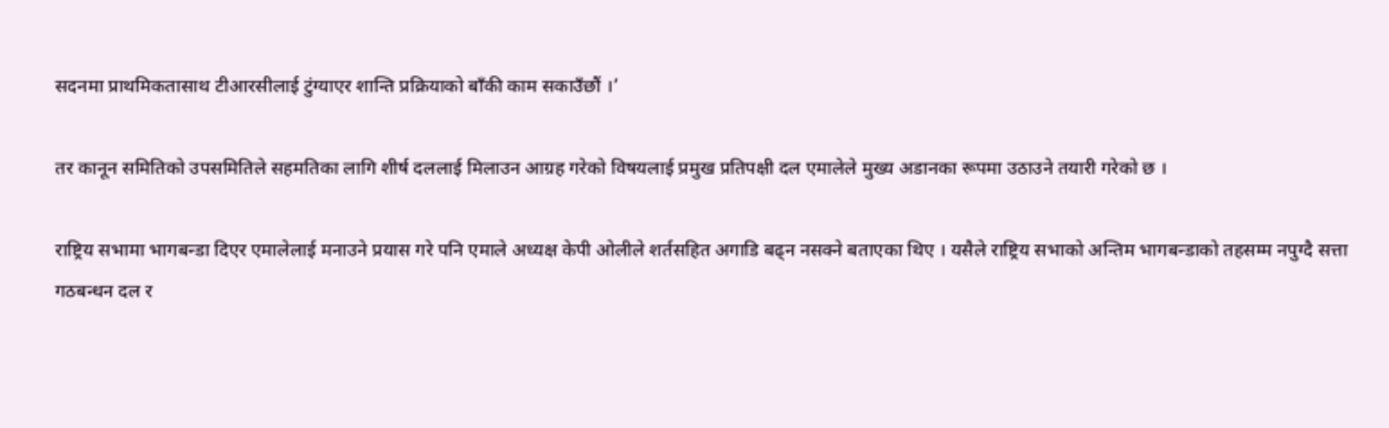सदनमा प्राथमिकतासाथ टीआरसीलाई टुंग्याएर शान्ति प्रक्रियाको बाँकी काम सकाउँछौं ।’

तर कानून समितिको उपसमितिले सहमतिका लागि शीर्ष दललाई मिलाउन आग्रह गरेको विषयलाई प्रमुख प्रतिपक्षी दल एमालेले मुख्य अडानका रूपमा उठाउने तयारी गरेको छ ।

राष्ट्रिय सभामा भागबन्डा दिएर एमालेलाई मनाउने प्रयास गरे पनि एमाले अध्यक्ष केपी ओलीले शर्तसहित अगाडि बढ्न नसक्ने बताएका थिए । यसैले राष्ट्रिय सभाको अन्तिम भागबन्डाको तहसम्म नपुग्दै सत्ता गठबन्धन दल र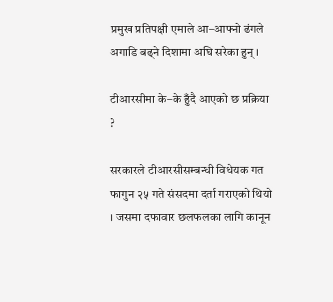प्रमुख प्रतिपक्षी एमाले आ–आफ्नो ढंगले अगाडि बढ्ने दिशामा अघि सरेका हुन् ।

टीआरसीमा के–के हुँदै आएको छ प्रक्रिया ?

सरकारले टीआरसीसम्बन्धी विधेयक गत फागुन २५ गते संसदमा दर्ता गराएको थियो । जसमा दफावार छलफलका लागि कानून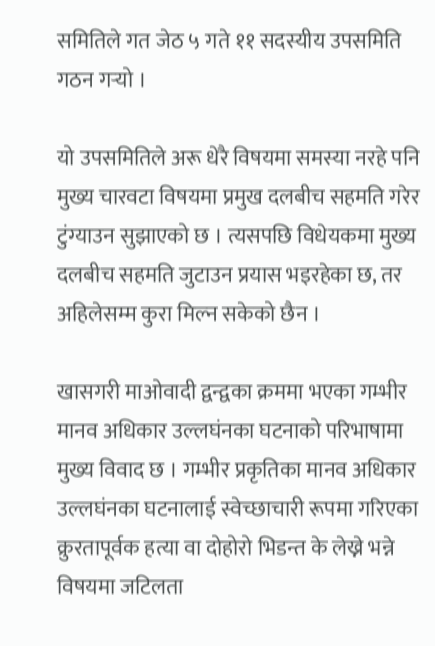समितिले गत जेठ ५ गते ११ सदस्यीय उपसमिति गठन गर्‍यो ।

यो उपसमितिले अरू धेरै विषयमा समस्या नरहे पनि मुख्य चारवटा विषयमा प्रमुख दलबीच सहमति गरेर टुंग्याउन सुझाएको छ । त्यसपछि विधेयकमा मुख्य दलबीच सहमति जुटाउन प्रयास भइरहेका छ, तर अहिलेसम्म कुरा मिल्न सकेको छैन ।

खासगरी माओवादी द्वन्द्वका क्रममा भएका गम्भीर मानव अधिकार उल्लघंनका घटनाको परिभाषामा मुख्य विवाद छ । गम्भीर प्रकृतिका मानव अधिकार उल्लघंनका घटनालाई स्वेच्छाचारी रूपमा गरिएका क्रुरतापूर्वक हत्या वा दोहोरो भिडन्त के लेख्ने भन्ने विषयमा जटिलता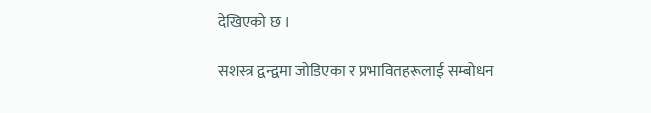देखिएको छ ।

सशस्त्र द्वन्द्वमा जोडिएका र प्रभावितहरूलाई सम्बोधन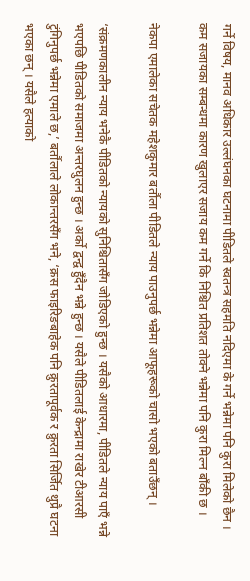गर्ने विषय, मानव अधिकार उल्लंघनका घटनामा पीडितले स्वतन्त्र सहमति नदिएमा के गर्ने भन्नेमा पनि कुरा मिलेको छैन । कम सजायका सम्बन्धमा कारण खुलाएर सजाय कम गर्ने कि निश्चित प्रतिशत तोक्ने भन्नेमा पनि कुरा मिल्न बाँकी छ ।

नेकपा एमालेका सचेतक महेशकुमार बर्तौला पीडितले न्याय पाउनुपर्छ भन्नेमा आफूहरूको चासो भएको बताउँछन् ।

‘संक्रमणकालीन न्याय भनेकै पीडितको न्यायको सुनिश्चितासँग जोडिएको हुन्छ । यसैको आधारमा, पीडितले न्याय पाएँ भन्ने भएपछि पीडितको समाजमा अन्तरघुलन हुन्छ । अर्को द्वन्द्व हुँदैन भन्ने हुन्छ । यसैले पीडितलाई केन्द्रामा राखेर टीआरसी टुंगिनुपर्छ भन्नेमा एमाले छ,’ बर्तौलाले लोकान्तरसँग भने, ‘क्रस फाइरिङबाहेक पनि क्रुरतापूर्वक र क्रुरता सिर्जित थुप्रै घटना भएका छन् । यसैले हत्याको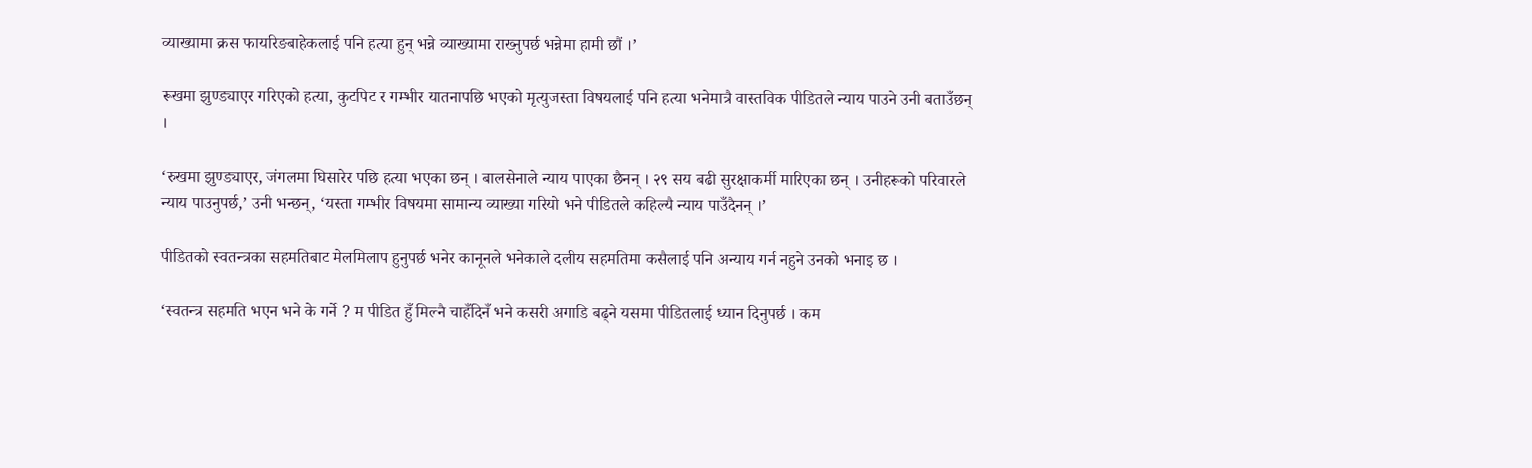व्याख्यामा क्रस फायरिङबाहेकलाई पनि हत्या हुन् भन्ने व्याख्यामा राख्नुपर्छ भन्नेमा हामी छौं ।’

रूखमा झुण्ड्याएर गरिएको हत्या, कुटपिट र गम्भीर यातनापछि भएको मृत्युजस्ता विषयलाई पनि हत्या भनेमात्रै वास्तविक पीडितले न्याय पाउने उनी बताउँछन् ।

‘रुखमा झुण्ड्याएर, जंगलमा घिसारेर पछि हत्या भएका छन् । बालसेनाले न्याय पाएका छैनन् । २९ सय बढी सुरक्षाकर्मी मारिएका छन् । उनीहरूको परिवारले न्याय पाउनुपर्छ,’ उनी भन्छन्, ‘यस्ता गम्भीर विषयमा सामान्य व्याख्या गरियो भने पीडितले कहिल्यै न्याय पाउँदैनन् ।’

पीडितको स्वतन्त्रका सहमतिबाट मेलमिलाप हुनुपर्छ भनेर कानूनले भनेकाले दलीय सहमतिमा कसैलाई पनि अन्याय गर्न नहुने उनको भनाइ छ ।

‘स्वतन्त्र सहमति भएन भने के गर्ने ? म पीडित हुँ मिल्नै चाहँदिनँ भने कसरी अगाडि बढ्ने यसमा पीडितलाई ध्यान दिनुपर्छ । कम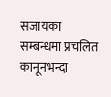सजायका सम्बन्धमा प्रचलित कानूनभन्दा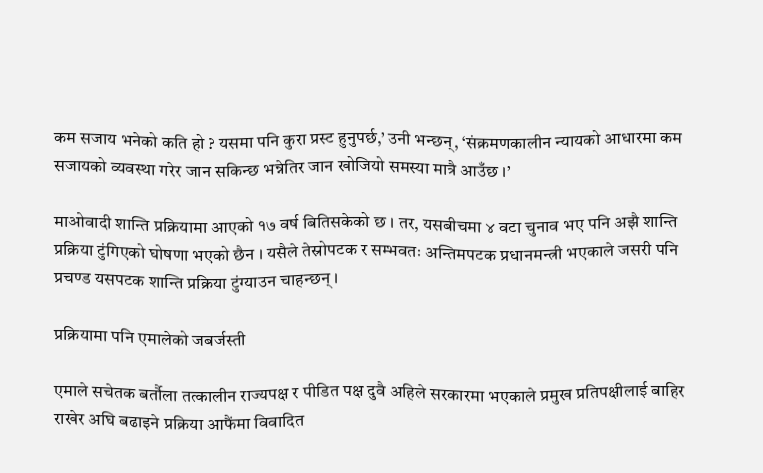कम सजाय भनेको कति हो ? यसमा पनि कुरा प्रस्ट हुनुपर्छ,’ उनी भन्छन्, ‘संक्रमणकालीन न्यायको आधारमा कम सजायको व्यवस्था गरेर जान सकिन्छ भन्नेतिर जान खोजियो समस्या मात्रै आउँछ ।’

माओवादी शान्ति प्रक्रियामा आएको १७ वर्ष बितिसकेको छ । तर, यसबीचमा ४ वटा चुनाव भए पनि अझै शान्ति प्रक्रिया टुंगिएको घोषणा भएको छैन । यसैले तेस्रोपटक र सम्भवतः अन्तिमपटक प्रधानमन्त्री भएकाले जसरी पनि प्रचण्ड यसपटक शान्ति प्रक्रिया टुंग्याउन चाहन्छन् ।

प्रक्रियामा पनि एमालेको जबर्जस्ती

एमाले सचेतक बर्तौला तत्कालीन राज्यपक्ष र पीडित पक्ष दुवै अहिले सरकारमा भएकाले प्रमुख प्रतिपक्षीलाई बाहिर राखेर अघि बढाइने प्रक्रिया आफैंमा विवादित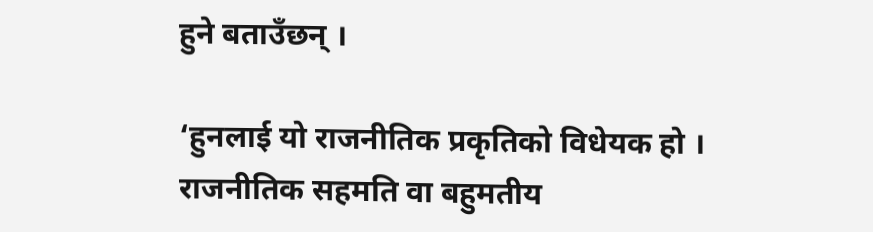हुने बताउँछन् ।

‘हुनलाई यो राजनीतिक प्रकृतिको विधेयक हो । राजनीतिक सहमति वा बहुमतीय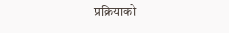प्रक्रियाको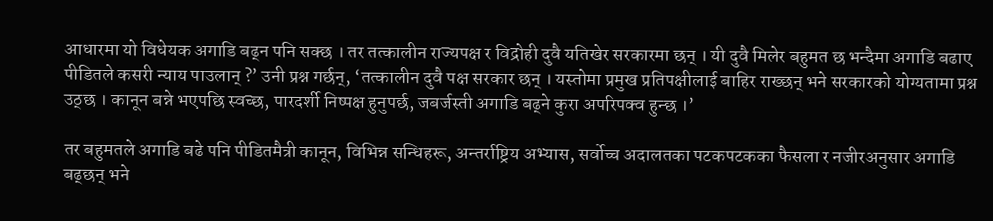आधारमा यो विधेयक अगाडि बढ्न पनि सक्छ । तर तत्कालीन राज्यपक्ष र विद्रोही दुवै यतिखेर सरकारमा छन् । यी दुवै मिलेर बहुमत छ भन्दैमा अगाडि बढाए पीडितले कसरी न्याय पाउलान् ?’ उनी प्रश्न गर्छन्, ‘तत्कालीन दुवै पक्ष सरकार छन् । यस्तोमा प्रमुख प्रतिपक्षीलाई बाहिर राख्छन् भने सरकारको योग्यतामा प्रश्न उठ्छ । कानून बन्ने भएपछि स्वच्छ, पारदर्शी निष्पक्ष हुनुपर्छ, जबर्जस्ती अगाडि बढ्ने कुरा अपरिपक्व हुन्छ ।’

तर बहुमतले अगाडि बढे पनि पीडितमैत्री कानून, विभिन्न सन्धिहरू, अन्तर्राष्ट्रिय अभ्यास, सर्वोच्च अदालतका पटकपटकका फैसला र नजीरअनुसार अगाडि बढ्छन् भने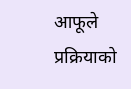आफूले प्रक्रियाको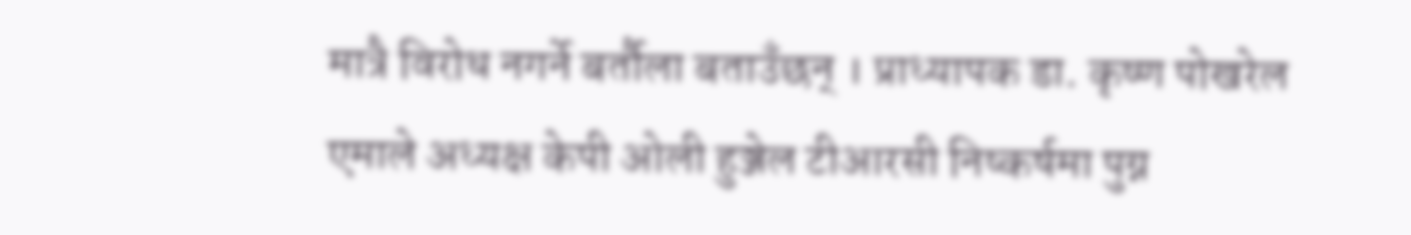मात्रै विरोध नगर्ने बर्तौला बताउँछन् । प्राध्यापक डा. कृष्ण पोखरेल एमाले अध्यक्ष केपी ओली हुञ्जेल टीआरसी निष्कर्षमा पुग्न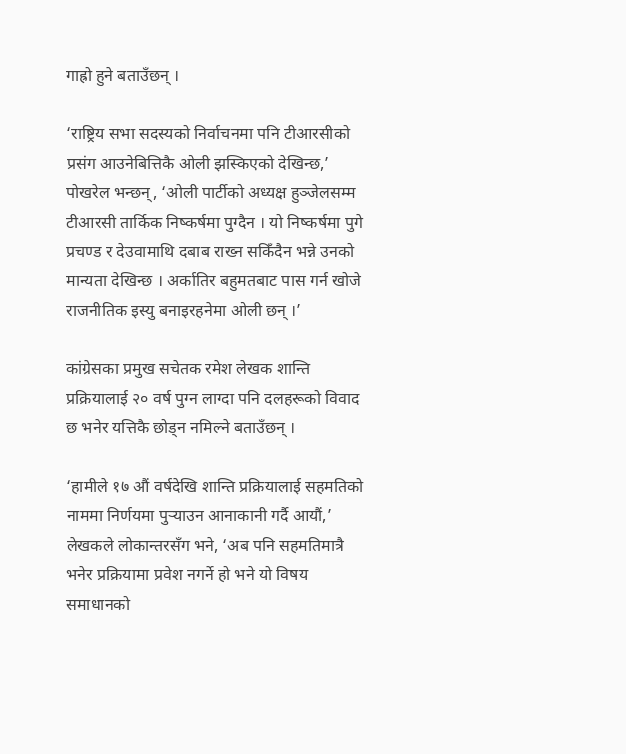गाह्रो हुने बताउँछन् ।

‘राष्ट्रिय सभा सदस्यको निर्वाचनमा पनि टीआरसीको प्रसंग आउनेबित्तिकै ओली झस्किएको देखिन्छ,’ पोखरेल भन्छन्, ‘अ‍ोली पार्टीको अध्यक्ष हुञ्जेलसम्म टीआरसी तार्किक निष्कर्षमा पुग्दैन । यो निष्कर्षमा पुगे प्रचण्ड र देउवामाथि दबाब राख्न सकिँदैन भन्ने उनको मान्यता देखिन्छ । अर्कातिर बहुमतबाट पास गर्न खोजे राजनीतिक इस्यु बनाइरहनेमा ओली छन् ।’

कांग्रेसका प्रमुख सचेतक रमेश लेखक शान्ति प्रक्रियालाई २० वर्ष पुग्न लाग्दा पनि दलहरूको विवाद छ भनेर यत्तिकै छोड्न नमिल्ने बताउँछन् ।

‘हामीले १७ औं वर्षदेखि शान्ति प्रक्रियालाई सहमतिको नाममा निर्णयमा पुर्‍याउन आनाकानी गर्दै आयौं,’ लेखकले लोकान्तरसँग भने, ‘अब पनि सहमतिमात्रै भनेर प्रक्रियामा प्रवेश नगर्ने हो भने यो विषय समाधानको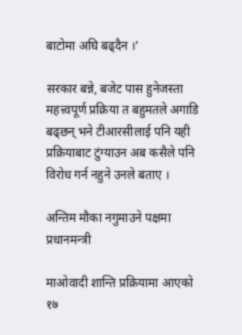बाटोमा अघि बढ्दैन ।’

सरकार बन्ने, बजेट पास हुनेजस्ता महत्त्वपूर्ण प्रक्रिया त बहुमतले अगाडि बढ्छन् भने टीआरसीलाई पनि यही प्रक्रियाबाट टुंग्याउन अब कसैले पनि विरोध गर्न नहुने उनले बताए ।

अन्तिम मौका नगुमाउने पक्षमा प्रधानमन्त्री

माओवादी शान्ति प्रक्रियामा आएको १७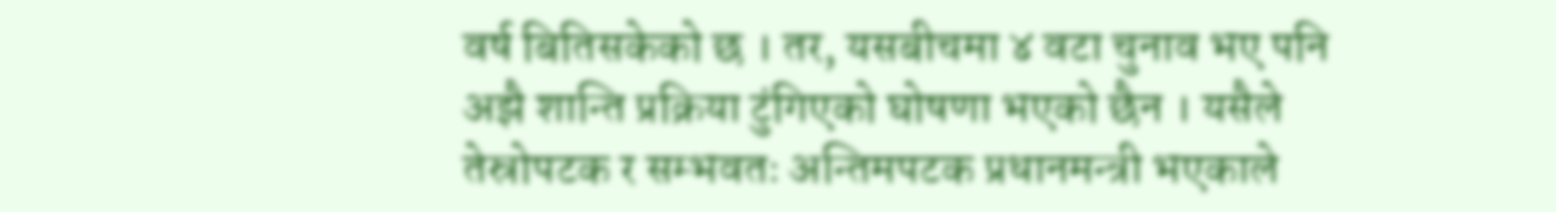वर्ष बितिसकेको छ । तर, यसबीचमा ४ वटा चुनाव भए पनि अझै शान्ति प्रक्रिया टुंगिएको घोषणा भएको छैन । यसैले तेस्रोपटक र सम्भवतः अन्तिमपटक प्रधानमन्त्री भएकाले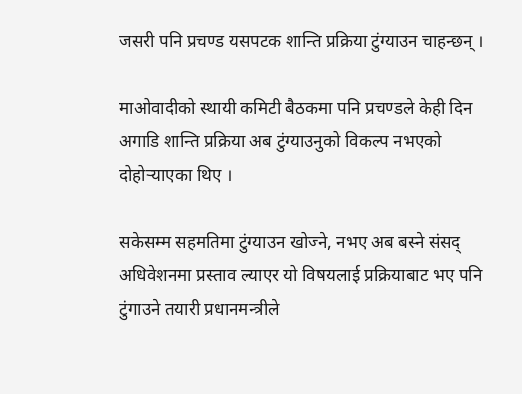जसरी पनि प्रचण्ड यसपटक शान्ति प्रक्रिया टुंग्याउन चाहन्छन् ।

माओवादीको स्थायी कमिटी बैठकमा पनि प्रचण्डले केही दिन अगाडि शान्ति प्रक्रिया अब टुंग्याउनुको विकल्प नभएको दोहोर्‍याएका थिए ।

सकेसम्म सहमतिमा टुंग्याउन खोज्ने, नभए अब बस्ने संसद् अधिवेशनमा प्रस्ताव ल्याएर यो विषयलाई प्रक्रियाबाट भए पनि टुंगाउने तयारी प्रधानमन्त्रीले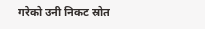गरेको उनी निकट स्रोत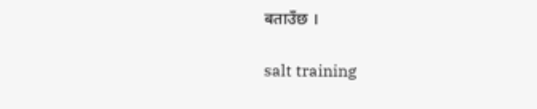बताउँछ ।

salt training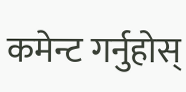कमेन्ट गर्नुहोस्